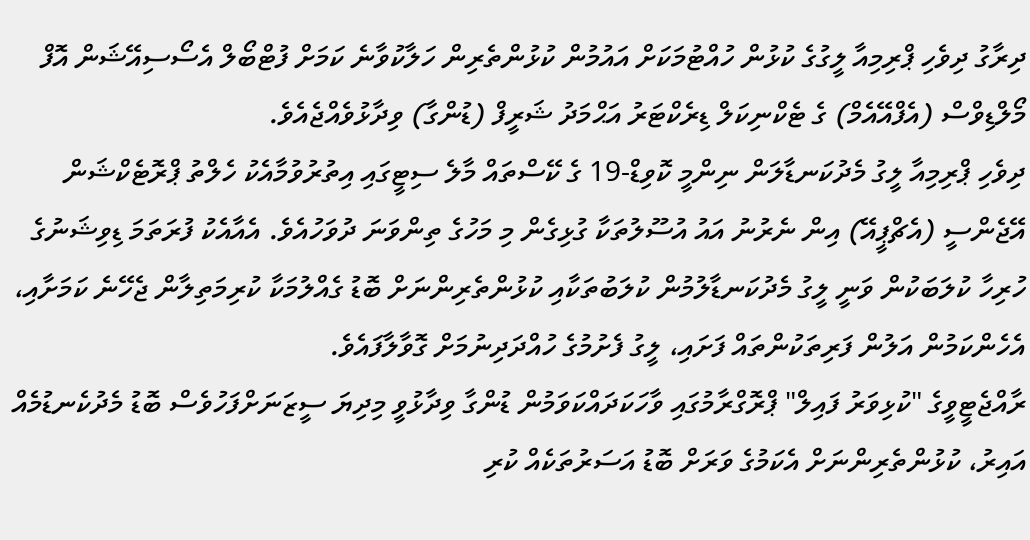ދިރާގު ދިވެހި ޕްރިމިއާ ލީގުގެ ކުޅުން ހުއްޓުމަކަށް އައުމުން ކުޅުންތެރިން ހަލާކުވާނެ ކަމަށް ފުޓްބޯލް އެސޯސިއޭޝަން އޮފް މޯލްޑިވްސް (އެފްއޭއެމް) ގެ ޓެކްނިކަލް ޑިރެކްޓަރު އަޙްމަދު ޝަރީފް (ޑުންގާ) ވިދާޅުވެއްޖެއެވެ.
ދިވެހި ޕްރިމިއާ ލީގު މެދުކަނޑާލަން ނިންމީ ކޮވިޑް-19 ގެ ކޭސްތައް މާލެ ސިޓީގައި އިތުރުވުމާއެކު ހެލްތު ޕްރޮޓެކްޝަން އޭޖެންސީ (އެޗްޕީއޭ) އިން ނެރުނު އައު އުސޫލުތަކާ ގުޅިގެން މި މަހުގެ ތިންވަނަ ދުވަހުއެވެ. އެއާއެކު ފުރަތަމަ ޑިވިޝަނުގެ ހުރިހާ ކުލަބަކުން ވަނީ ލީގު މެދުކަނޑާލުމުން ކުލަބުތަކާއި ކުޅުންތެރިންނަށް ބޮޑު ގެއްލުމަކާ ކުރިމަތިލާން ޖެހޭނެ ކަމަށާއި، އެހެންކަމުން އަލުން ފަރިތަކުންތައް ފަށައި، ލީގު ފެށުމުގެ ހުއްދަދިނުމަށް ގޮވާލާފައެވެ.
ރާއްޖެޓީވީގެ "ކުޅިވަރު ފައިލް" ޕްރޮގްރާމުގައި ވާހަކަދައްކަވަމުން ޑުންގާ ވިދާޅުވީ މިދިޔަ ސީޒަނަށްފަހުވެސް ބޮޑު މެދުކެނޑުމެއް އައިރު، ކުޅުންތެރިންނަށް އެކަމުގެ ވަރަށް ބޮޑު އަސަރުތަކެއް ކުރި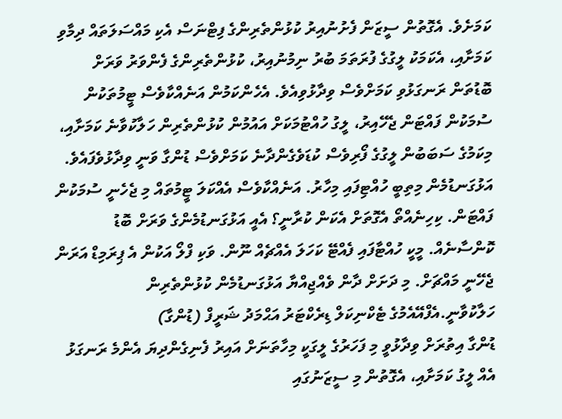ކަމަށެވެ. އެގޮތުން ސީޒަން ފެށުނުއިރު ކުޅުންތެރިންގެ ފިޓްނަސް އެކި މައްސަލަތައް ދިމާވި ކަމަށާއި، އެކަމަކު ލީގުގެ ފުރަތަމަ ބުރު ނިމުނުއިރު، ކުޅުންތެރިންގެ ފެންވަރު ވަރަށް ބޮޑުތަން ރަނގަޅުވި ކަމަށްވެސް ވިދާޅުވިއެވެ. އެހެންކަމުން އަނެއްކާވެސް ޓީމުތަކުން ސުމަކުން ފައްޓަން ޖެހޭއިރު، ލީގު ހުއްޓުމަކަށް އައުމުން ކުޅުންތެރިން ހަލާކުވާނެ ކަމަށާއި، މިކަމުގެ ސަބަބުން ލީގުގެ ފޯރިވެސް ކުޑަވެގެންދާނެ ކަމަށްވެސް ޑުންގާ ވަނީ ވިދާޅުވެފައެވެ.
އަޅުގަނޑުމެން މިތިބީ ހުއްޓިފައި މިހާރު. އަނެއްކާވެސް އެއްކަލަ ޓީމުތައް މި ޖެހެނީ ސުމަކުން ފައްޓަން. ކިހިނެއްތޯ އެގޮތަށް އެކަން ކުރާނީ؟ އެއީ އަޅުގަނޑުމެންގެ ވަރަށް ބޮޑު ކޮންސާނެއް. މީކީ ހުއްޓާފައި ފެއްޓޭ ކަހަލަ އެއްޗެއް ނޫން. ވަކި ފްލޯ އަކުން އެ ޕިރަމިޑް އަރަން ޖެހޭނީ މައްޗަށް. މި ދަށަށް ދާން ވެއްޖިއްޔާ އަޅުގަނޑުމެން ކުޅުންތެރިން ހަލާކުވާނީ.އެފްއޭއެމުގެ ޓެކްނިކަލް ޑިރެކްޓަރު އަޙްމަދު ޝަރީފް (ޑުންގާ)
ޑުންގާ އިތުރަށް ވިދާޅުވީ މި ފަހަރުގެ ލީގަކީ މިހާތަނަށް އައިރު ފެނިގެންދިޔަ އެންމެ ރަނގަޅު އެއް ލީގު ކަމަށާއި، އެގޮތުން މި ސީޒަނުގައި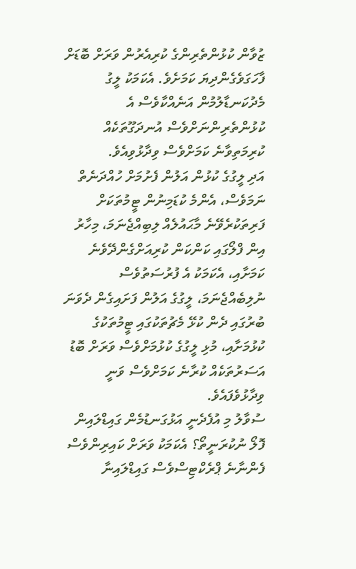ޒުވާން ކުޅުންތެރިންގެ ކުރިއެރުން ވަރަށް ބޮޑަށް ފާހަގަވެގެންދިޔަ ކަމަށެވެ. އެކަމަކު ލީގު މެދުކަނޑާލުމުން އަނެއްކާވެސް އެ ކުޅުންތެރިންނަށްވެސް އުނދަގޫތަކެއް ކުރިމަތިވާނެ ކަމަށްވެސް ވިދާޅުވިއެވެ.
އަދި ލީގުގެ ކުޅުން އަލުން ފެށުމަށް ހުއްދަނެތް ނަމަވެސް، އެންމެ ކުޑަމިނުން ޓީމުތަކަށް ފަރިތަކުރެވޭނެ މާޙައުލެއް ލިބިއްޖެނަމަ، މިހާރު އިން ފްލޯގައި ކަންކަން ކުރިއަށްގެންދޭވެނެ ކަމަށާއި، އެކަމަކު އެ ފުރުސަތުވެސް ނުލިބެއްޖެނަމަ، ލީގުގެ އަލުން ފަށައިގެން ދެވަނަ ބުރުގައި ދެން ކުޅޭ މެޗުތަކުގައި ޓީމުތަކުގެ ކުޅުމަށާއި، މުޅި ލީގުގެ ކުޅުމަށްވެސް ވަރަށް ބޮޑު އަސަރުތަކެއް ކުރާނެ ކަމަށްވެސް ވަނީ ވިދާޅުވެފައެވެ.
ސުވާލު މި އުފެދެނީ އަޅުގަނޑުމެން ގައިޑްލައިން ފޮލޯ ނުކުރަނީތޯ؟ އެކަމަކު ވަރަށް ކައިރިންވެސް ފެންނާނެ ޕްރެކްޓިސްވެސް ގައިޑްލައިނާ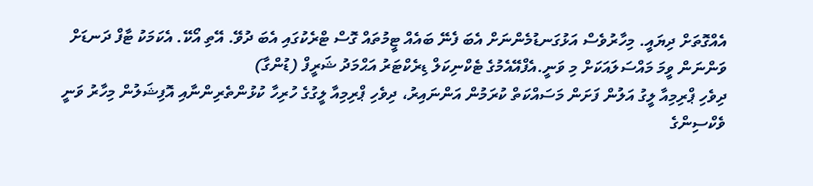އެއްގޮތަށް ދިޔައީ. މިހާރުވެސް އަޅުގަނޑުމެންނަށް އެބަ ފެނޭ ބައެއް ޓީމުތައް ގޮސް ޓްރެކުގައި އެބަ ދުވޭ. އޭތި އޯކޭ. އެކަމަކު ޓާފް ދަނޑަށް ވަންނަން ވީމަ މައްސަލައަކަށް މި ވަނީ.އެފްއޭއެމުގެ ޓެކްނިކަލް ޑިރެކްޓަރު އަޙްމަދު ޝަރީފް (ޑުންގާ)
ދިވެހި ޕްރިމިއާ ލީގު އަލުން ފަށަން މަސައްކަތް ކުރަމުން އަންނައިރު، ދިވެހި ޕްރިމިއާ ލީގުގެ ހުރިހާ ކުޅުންތެރިންނާއި އޮފިޝަލުން މިހާރު ވަނީ ވެކްސިންގެ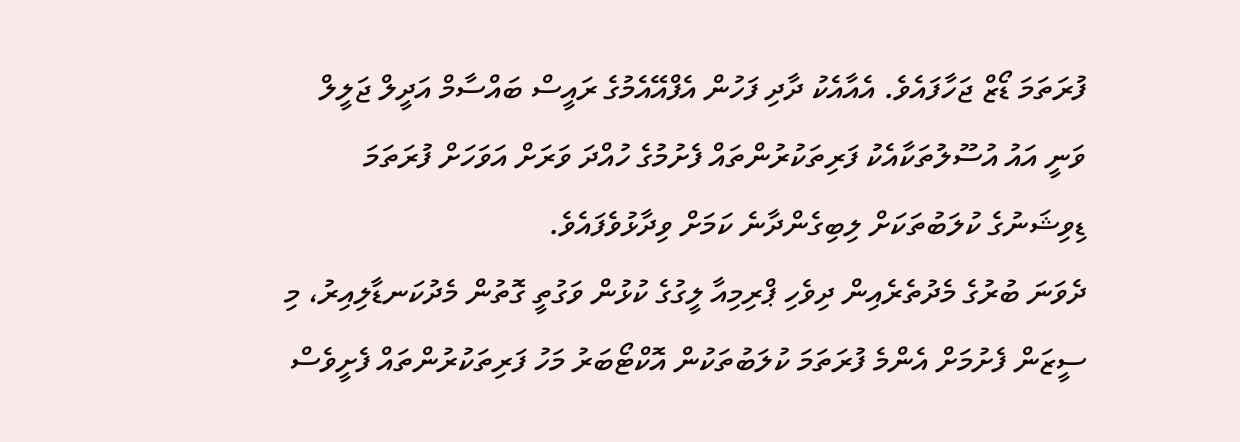ފުރަތަމަ ޑޯޒް ޖަހާފައެވެ. އެއާއެކު ދާދި ފަހުން އެފްއޭއެމުގެ ރައީސް ބައްސާމް އަދީލް ޖަލީލް ވަނީ އައު އުސޫލުތަކާއެކު ފަރިތަކުރުންތައް ފެށުމުގެ ހުއްދަ ވަރަށް އަވަހަށް ފުރަތަމަ ޑިވިޝަނުގެ ކުލަބުތަކަށް ލިބިގެންދާނެ ކަމަށް ވިދާޅުވެފައެވެ.
ދެވަނަ ބުރުގެ މެދުތެރެއިން ދިވެހި ޕްރިމިއާ ލީގުގެ ކުޅުން ވަގުތީ ގޮތުން މެދުކަނޑާލިއިރު، މި ސީޒަން ފެށުމަށް އެންމެ ފުރަތަމަ ކުލަބުތަކުން އޮކްޓޯބަރު މަހު ފަރިތަކުރުންތައް ފެށީވެސް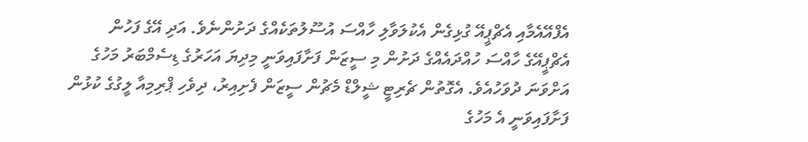އެފްއޭއެމާއި އެޗްޕީއޭ ގުޅިގެން އެކުލަވާލި ހާއްސަ އުސޫލުތަކެއްގެ ދަށުންނެވެ. އަދި އޭގެ ފަހުން އެޗްޕީއޭގެ ހާއްސަ ހުއްދައެއްގެ ދަށުން މި ސީޒަން ފަށާފައިވަނީ މިދިޔަ އަހަރުގެ ޑިސެމްބަރު މަހުގެ އަށްވަނަ ދުވަހުއެވެ. އެގޮތުން ޗެރިޓީ ޝީލްޑް މެޗުން ސީޒަން ފެށިއިރު، ދިވެހި ޕްރިމިއާ ލީގުގެ ކުޅުން ފަށާފައިވަނީ އެ މަހުގެ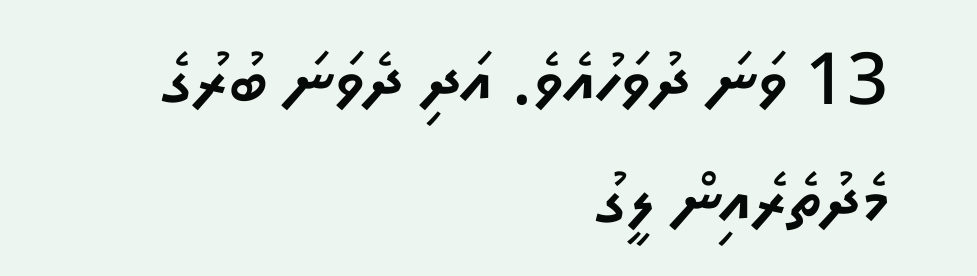13 ވަނަ ދުވަހުއެވެ. އަދި ދެވަނަ ބުރުގެ މެދުތެރެއިން ލީގު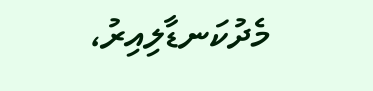މެދުކަނޑާލިއިރު،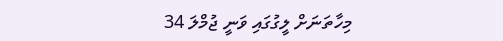މިހާތަނަށް ލީގުގައި ވަނީ ޖުމްލަ 34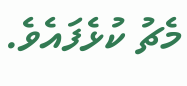މެޗު ކުޅެފައެވެ.